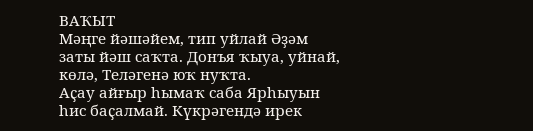ВАҠЫТ
Мәңге йәшәйем, тип уйлай Әҙәм заты йәш саҡта. Донъя ҡыуа, уйнай, көлә, Теләгенә юҡ нуҡта.
Аҫау айғыр һымаҡ саба Ярһыуын һис баҫалмай. Күкрәгендә ирек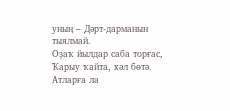уның – Дәрт-дарманын тыялмай.
Оҙаҡ йылдар саба торғас, Ҡарыу ҡайта, хәл бөтә. Атларға ла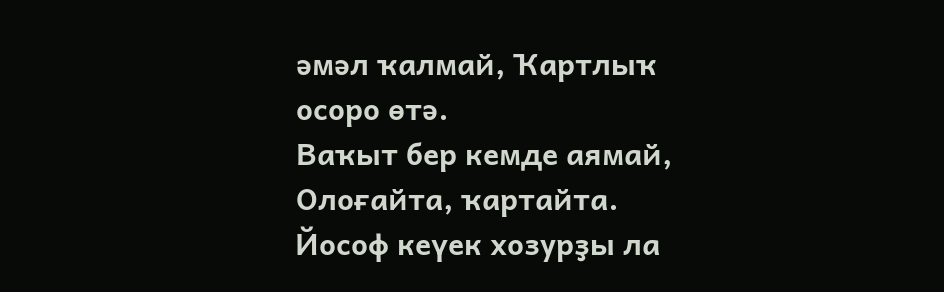әмәл ҡалмай, Ҡартлыҡ осоро өтә.
Ваҡыт бер кемде аямай, Олоғайта, ҡартайта. Йософ кеүек хозурҙы ла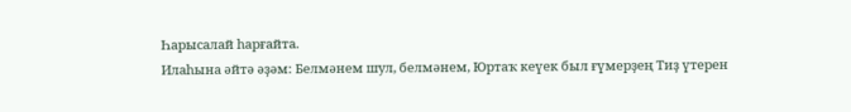Һарысалай һарғайта.
Илаһына әйтә әҙәм: Белмәнем шул, белмәнем, Юртаҡ кеүек был ғүмерҙең Тиҙ үтерен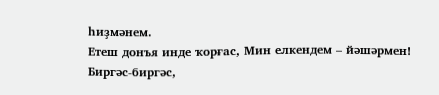һиҙмәнем.
Етеш донъя инде ҡорғас, Мин елкендем – йәшәрмен! Биргәс-биргәс,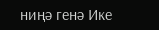ниңә генә Ике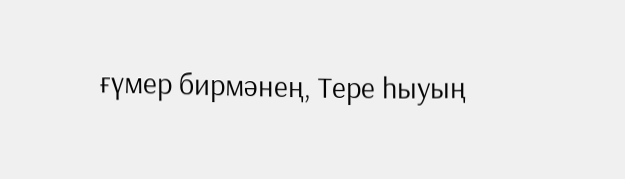ғүмер бирмәнең, Тере һыуың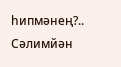һипмәнең?.. Сәлимйән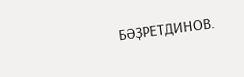БӘҘРЕТДИНОВ.